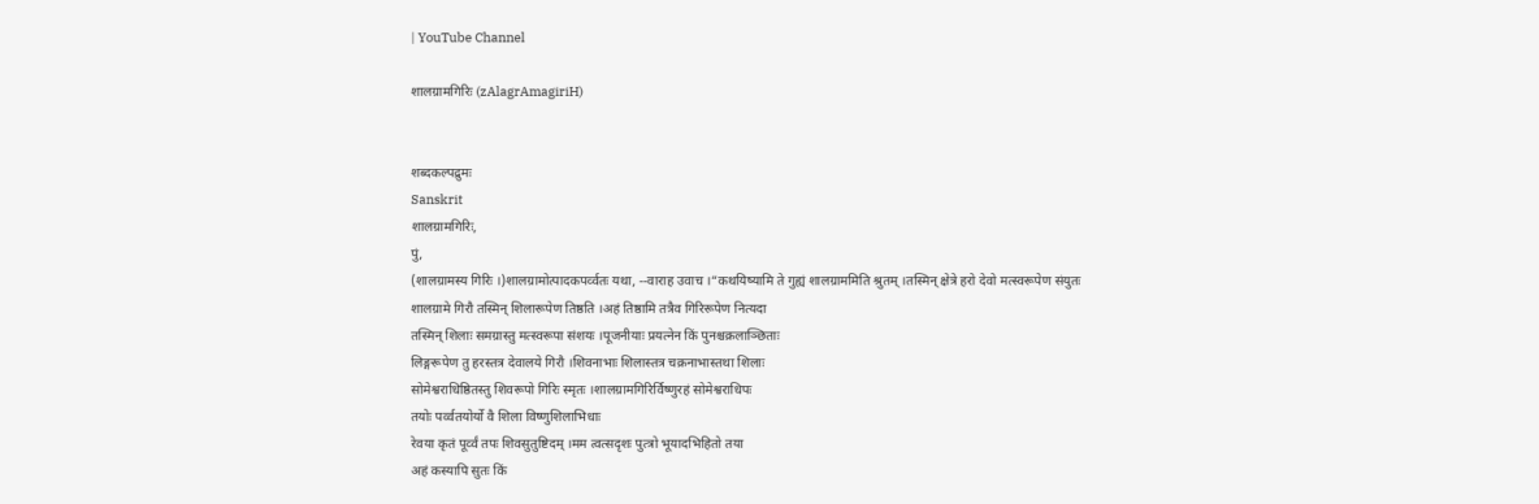| YouTube Channel

शालग्रामगिरिः (zAlagrAmagiriH)


शब्दकल्पद्रुमः
Sanskrit
शालग्रामगिरिः,
पुं,
(शालग्रामस्य गिरिः ।)शालग्रामोत्पादकपर्व्वतः यथा, --वाराह उवाच ।“कथयिष्यामि ते गुह्यं शालग्राममिति श्रुतम् ।तस्मिन् क्षेत्रे हरो देवो मत्स्वरूपेण संयुतः
शालग्रामे गिरौ तस्मिन् शिलारूपेण तिष्ठति ।अहं तिष्ठामि तत्रैव गिरिरूपेण नित्यदा
तस्मिन् शिलाः समग्रास्तु मत्स्वरूपा संशयः ।पूजनीयाः प्रयत्नेन किं पुनश्चक्रलाञ्छिताः
लिङ्गरूपेण तु हरस्तत्र देवालये गिरौ ।शिवनाभाः शिलास्तत्र चक्रनाभास्तथा शिलाः
सोमेश्वराधिष्ठितस्तु शिवरूपो गिरिः स्मृतः ।शालग्रामगिरिर्विष्णुरहं सोमेश्वराधिपः
तयोः पर्व्वतयोर्यो वै शिला विष्णुशिलाभिधाः
रेवया कृतं पूर्व्वं तपः शिवसुतुष्टिदम् ।मम त्वत्सदृशः पुत्त्रो भूयादभिहितो तया
अहं कस्यापि सुतः किं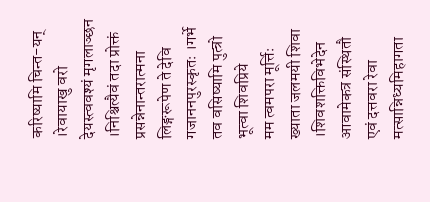करिष्यामि चिन्त-यन् ।रेवायाखु वरो देयस्त्ववश्यं मृगलाञ्छन ।निश्चित्यैवं तदा प्रोक्तं प्रसन्नेनान्तरात्मना
लिङ्गरूपेण ते देवि गजाननपुरस्कृतः ।गर्भे तव वसिष्यामि पुत्त्रो भूत्वा शिवप्रिये
मम त्वमपरा मूर्त्तिः ख्याता जलमयी शिवा ।शिवशक्तिविभेदेन आवामेकत्र संस्थितौ
एवं दत्तवरा रेवा मत्सान्निध्यमिहागता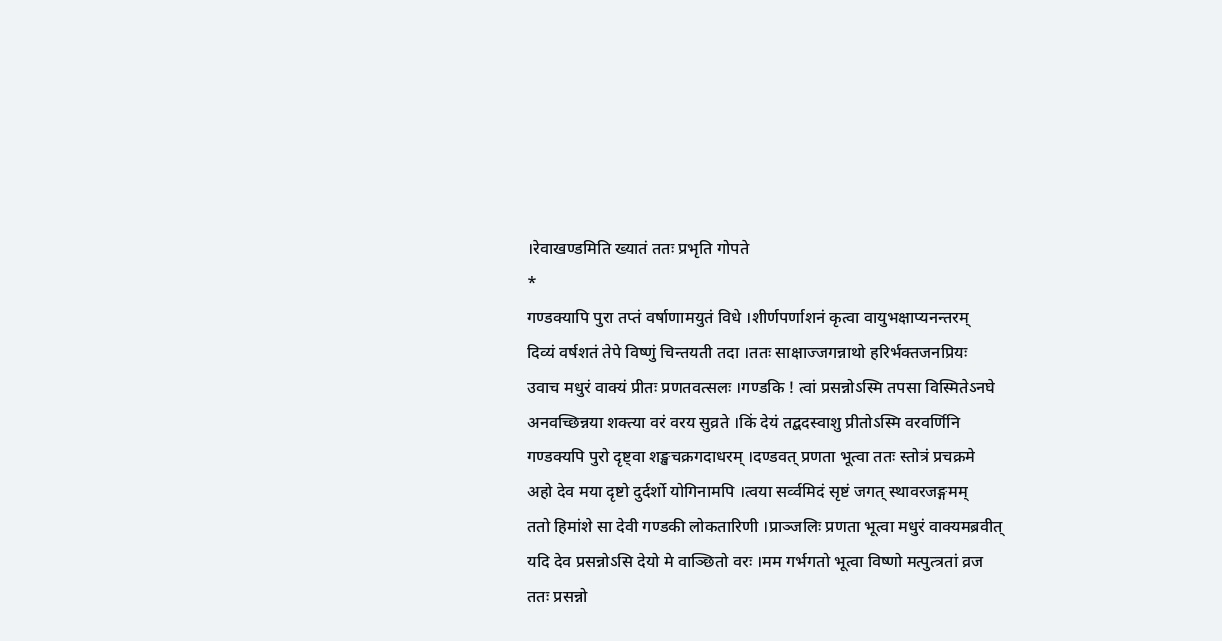।रेवाखण्डमिति ख्यातं ततः प्रभृति गोपते
*
गण्डक्यापि पुरा तप्तं वर्षाणामयुतं विधे ।शीर्णपर्णाशनं कृत्वा वायुभक्षाप्यनन्तरम्
दिव्यं वर्षशतं तेपे विष्णुं चिन्तयती तदा ।ततः साक्षाज्जगन्नाथो हरिर्भक्तजनप्रियः
उवाच मधुरं वाक्यं प्रीतः प्रणतवत्सलः ।गण्डकि ! त्वां प्रसन्नोऽस्मि तपसा विस्मितेऽनघे
अनवच्छिन्नया शक्त्या वरं वरय सुव्रते ।किं देयं तद्बदस्वाशु प्रीतोऽस्मि वरवर्णिनि
गण्डक्यपि पुरो दृष्ट्वा शङ्खचक्रगदाधरम् ।दण्डवत् प्रणता भूत्वा ततः स्तोत्रं प्रचक्रमे
अहो देव मया दृष्टो दुर्दर्शो योगिनामपि ।त्वया सर्व्वमिदं सृष्टं जगत् स्थावरजङ्गमम्
ततो हिमांशे सा देवी गण्डकी लोकतारिणी ।प्राञ्जलिः प्रणता भूत्वा मधुरं वाक्यमब्रवीत्
यदि देव प्रसन्नोऽसि देयो मे वाञ्छितो वरः ।मम गर्भगतो भूत्वा विष्णो मत्पुत्त्रतां व्रज
ततः प्रसन्नो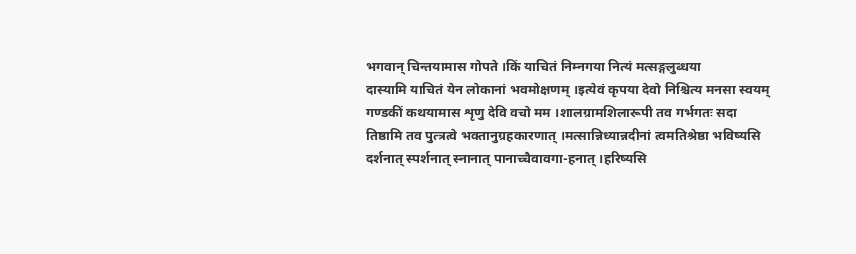भगवान् चिन्तयामास गोपते ।किं याचितं निम्नगया नित्यं मत्सङ्गलुब्धया
दास्यामि याचितं येन लोकानां भवमोक्षणम् ।इत्येवं कृपया देवो निश्चित्य मनसा स्वयम्
गण्डकीं कथयामास शृणु देवि वचो मम ।शालग्रामशिलारूपी तव गर्भगतः सदा
तिष्ठामि तव पुत्त्रत्वे भक्तानुग्रहकारणात् ।मत्सान्निध्यान्नदीनां त्वमतिश्रेष्ठा भविष्यसि
दर्शनात् स्पर्शनात् स्नानात् पानाच्चैवावगा-हनात् ।हरिष्यसि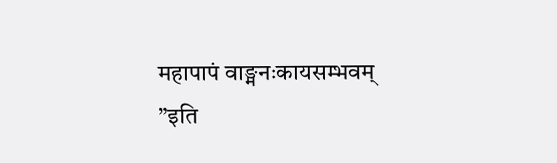महापापं वाङ्मनःकायसम्भवम्
”इति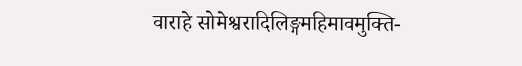वाराहे सोमेश्वरादिलिङ्गमहिमावमुक्ति-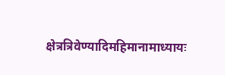क्षेत्रत्रिवेण्यादिमहिमानामाध्यायः